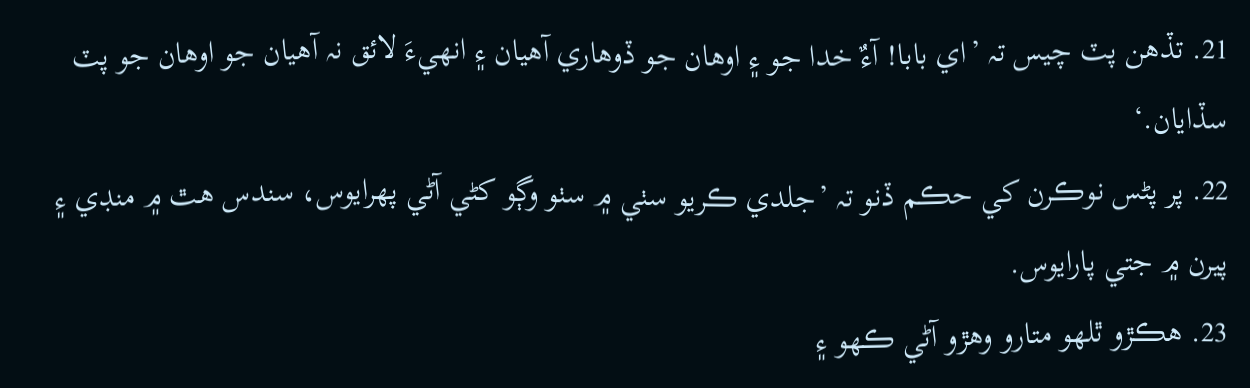21. تڏھن پٽ چيس تہ ’اي بابا! آءٌ خدا جو ۽ اوھان جو ڏوھاري آھيان ۽ انھيءَ لائق نہ آھيان جو اوھان جو پٽ سڏايان.‘
22. پر پڻس نوڪرن کي حڪم ڏنو تہ ’جلدي ڪريو سٺي ۾ سٺو وڳو کڻي آڻي پھرايوس، سندس ھٿ ۾ منڊي ۽ پيرن ۾ جتي پارايوس.
23. ھڪڙو ٿلھو متارو وھڙو آڻي ڪھو ۽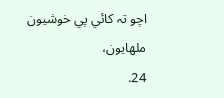اچو تہ کائي پي خوشيون ملھايون،
24.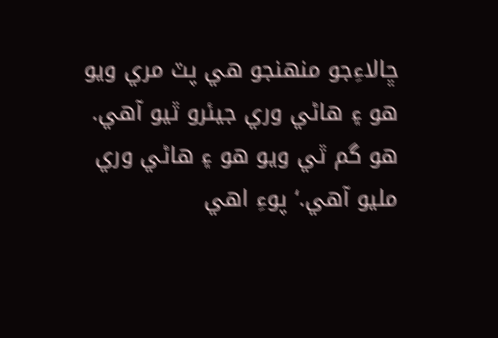ڇالاءِجو منھنجو ھي پٽ مري ويو ھو ۽ ھاڻي وري جيئرو ٿيو آھي. ھو گم ٿي ويو ھو ۽ ھاڻي وري مليو آھي.‘ پوءِ اھي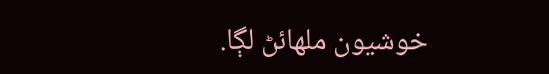خوشيون ملھائڻ لڳا.